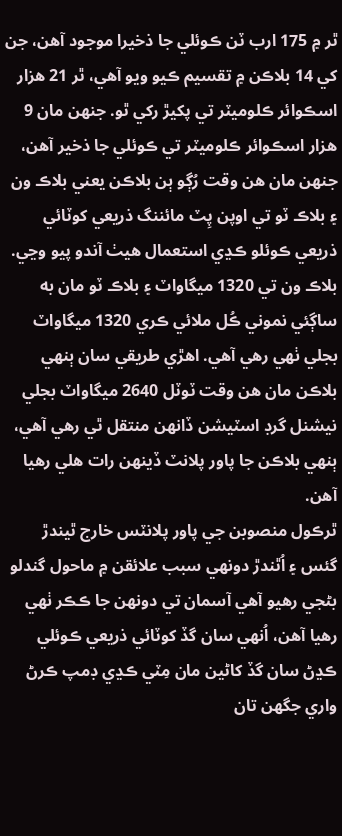ٿر ۾ 175 ارب ٽن ڪوئلي جا ذخيرا موجود آهن، جن کي 14 بلاڪن ۾ تقسيم ڪيو ويو آهي، ٿر 21 هزار اسڪوائر ڪلوميٽر تي پکيڙ رکي ٿو. جنهن مان 9 هزار اسڪوائر ڪلوميٽر تي ڪوئلي جا ذخير آهن، جنهن مان هن وقت رُڳو ٻن بلاڪن يعني بلاڪ ون ۽ بلاڪ ٽو تي اوپن پِٽ مائننگ ذريعي کوٽائي ذريعي ڪوئلو ڪڍي استعمال هيٺ آندو پيو وڃي. بلاڪ ون تي 1320 ميگاواٽ ۽ بلاڪ ٽو مان به ساڳئي نموني ڪُل ملائي ڪري 1320 ميگاواٽ بجلي ٺهي رهي آهي. اهڙي طريقي سان ٻنهي بلاڪن مان هن وقت ٽوٽل 2640 ميگاواٽ بجلي نيشنل گرڊ اسٽيشن ڏانهن منتقل ٿي رهي آهي، ٻنهي بلاڪن جا پاور پلانٽ ڏينهن رات هلي رهيا آهن.
ٿرڪول منصوبن جي پاور پلانٽس خارج ٿيندڙ گئس ۽ اُٿندڙ دونهي سبب علائقن ۾ ماحول گندلو بڻجي رهيو آهي آسمان تي دونهن جا ڪڪر ٺهي رهيا آهن، اُنهي سان گڏ کوٽائي ذريعي ڪوئلي ڪڍڻ سان گڏ کاڻين مان مِٽي ڪڍي ڊمپ ڪرڻ واري جگهن تان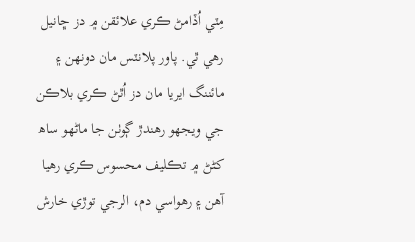مِٽي اُڏامڻ ڪري علائقن ۾ دز ڇانيل رهي ٿي. پاور پلانٽس مان دونهن ۽ مائننگ ايريا مان دز اُٿڻ ڪري بلاڪن جي ويجهو رهندڙ ڳوٺن جا ماڻهو ساھ کڻڻ ۾ تڪليف محسوس ڪري رهيا آهن ۽ رهواسي دم، الرجي توڙي خارش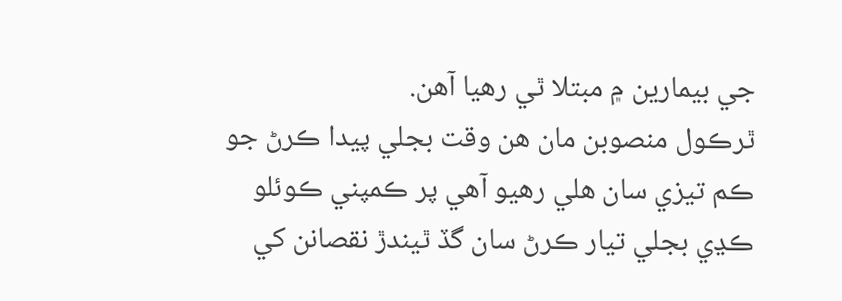جي بيمارين ۾ مبتلا ٿي رهيا آهن.
ٿرڪول منصوبن مان هن وقت بجلي پيدا ڪرڻ جو ڪم تيزي سان هلي رهيو آهي پر ڪمپني ڪوئلو ڪڍي بجلي تيار ڪرڻ سان گڏ ٿيندڙ نقصانن کي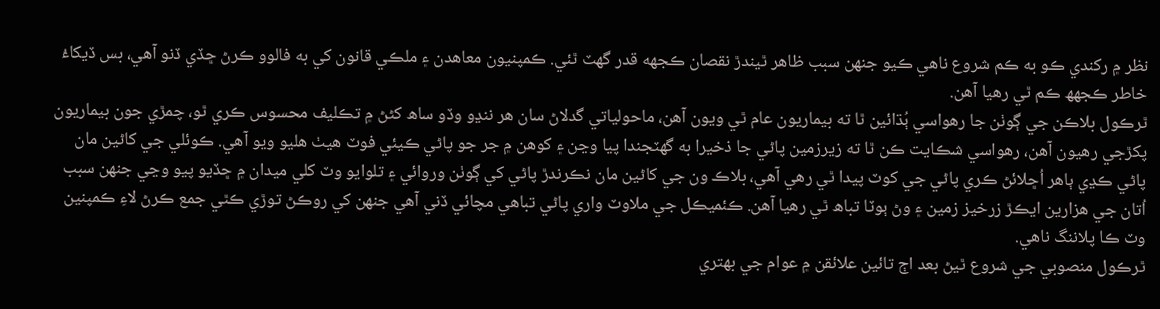نظر ۾ رکندي ڪو به ڪم شروع ناهي ڪيو جنهن سبب ظاهر ٿيندڙ نقصان ڪجھه قدر گهٽ ٿئي. ڪمپنيون معاهدن ۽ ملڪي قانون کي به فالوو ڪرڻ ڇڏي ڏنو آهي، بس ڏيکاءُ خاطر ڪجهھ ڪم ٿي رهيا آهن.
ٿرڪول بلاڪن جي ڳوٺن جا رهواسي ٻُڌائين ٿا ته بيماريون عام ٿي ويون آهن، ماحولياتي گدلاڻ سان هر ننڍو وڏو ساھ کڻڻ ۾ تڪليف محسوس ڪري ٿو، چمڙي جون بيماريون پکڙجي رهيون آهن، رهواسي شڪايت ڪن ٿا ته زيرزمين پاڻي جا ذخيرا به گهٽجندا پيا وڃن ۽ کوهن ۾ جر جو پاڻي ڪيئي فوٽ هيٺ هليو ويو آهي. ڪوئلي جي کاڻين مان پاڻي ڪڍي ٻاهر اُڇلائڻ ڪري پاڻي جي کوٽ پيدا ٿي رهي آهي، بلاڪ ون جي کاڻين مان نڪرندڙ پاڻي کي ڳوٺن وروائي ۽ تلوايو وٽ کلي ميدان ۾ ڇڏيو پيو وڃي جنهن سبب اُتان جي هزارين ايڪڙ زرخيز زمين ۽ وڻ ٻوٽا تباھ ٿي رهيا آهن. ڪئميڪل جي ملاوٽ واري پاڻي تباهي مچائي ڏني آهي جنهن کي روڪڻ توڙي ڪٿي جمع ڪرڻ لاءِ ڪمپنين وٽ ڪا پلاننگ ناهي.
ٿرڪول منصوبي جي شروع ٿيڻ بعد اڄ تائين علائقن ۾ عوام جي بهتري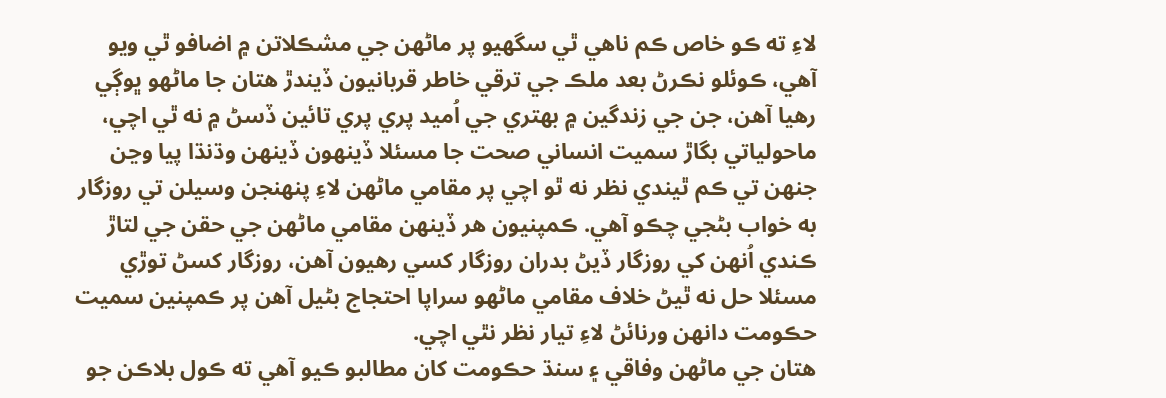لاءِ ته ڪو خاص ڪم ناهي ٿي سگهيو پر ماڻهن جي مشڪلاتن ۾ اضافو ٿي ويو آهي، ڪوئلو نڪرڻ بعد ملڪ جي ترقي خاطر قربانيون ڏيندڙ هتان جا ماڻهو ڀوڳي رهيا آهن، جن جي زندگين ۾ بهتري جي اُميد پري پري تائين ڏسڻ ۾ نه ٿي اچي، ماحولياتي بگاڙ سميت انساني صحت جا مسئلا ڏينهون ڏينهن وڌنڌا پيا وڃن جنهن تي ڪم ٿيندي نظر نه ٿو اچي پر مقامي ماڻهن لاءِ پنهنجن وسيلن تي روزگار به خواب بڻجي چڪو آهي. ڪمپنيون هر ڏينهن مقامي ماڻهن جي حقن جي لتاڙ ڪندي اُنهن کي روزگار ڏيڻ بدران روزگار کسي رهيون آهن، روزگار کسڻ توڙي مسئلا حل نه ٿيڻ خلاف مقامي ماڻهو سراپا احتجاج بڻيل آهن پر ڪمپنين سميت حڪومت دانهن ورنائڻ لاءِ تيار نظر نٿي اچي.
هتان جي ماڻهن وفاقي ۽ سنڌ حڪومت کان مطالبو ڪيو آهي ته ڪول بلاڪن جو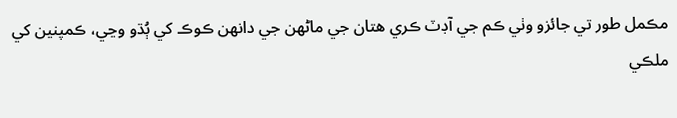مڪمل طور تي جائزو وٺي ڪم جي آڊٽ ڪري هتان جي ماڻهن جي دانهن ڪوڪ کي ٻُڌو وڃي، ڪمپنين کي ملڪي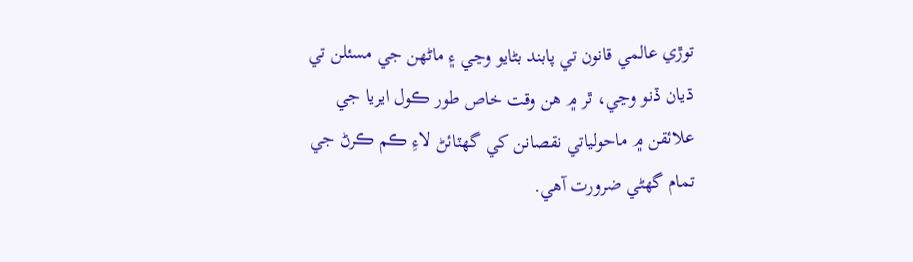توڙي عالمي قانون تي پابند بڻايو وڃي ۽ ماڻهن جي مسئلن تي ڌيان ڏنو وڃي، ٿر ۾ هن وقت خاص طور ڪول ايريا جي علائقن ۾ ماحولياتي نقصانن کي گهٽائڻ لاءِ ڪم ڪرڻ جي تمام گهڻي ضرورت آهي.